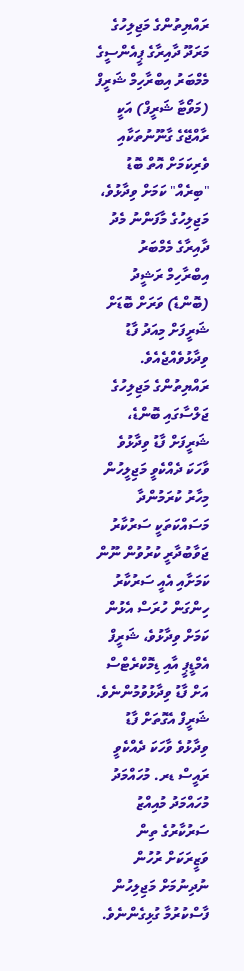ރައްޔިތުންގެ މަޖިލިހުގެ މަރަދޫ ދާއިރާގެ ޕީއެންސީގެ މެމްބަރު އިބްރާހިމް ޝަރީފް (މަވޯޓާ ޝަރީފް) އަކީ ރާއްޖޭގެ ގާނޫނުތަކާއި ވެރިކަމަށް އޮތް ބޮޑު "ބިރެއް" ކަމަށް ވިދާޅުވެ، މަޖިލިހުގެ މާފަންނު މެދު ދާއިރާގެ މެމްބަރު އިބްރާހިމް ރަޝީދު (ބޮންޑެ) ވަރަށް ބޮޑަށް ޝަރީފަށް މިއަދު ފާޑު ވިދާޅުވެއްޖެއެވެ.
ރައްޔިތުންގެ މަޖިލިހުގެ ޖަލްސާގައި ބޮންޑެ، ޝަރީފަށް ފާޑު ވިދާޅުވެ ވާހަކަ ދެއްކެވީ މަޖިލީހުން މިހާރު ކުރަމުންދާ މަސައްކަތަކީ ސަރުކާރު ޖަވާބުދާރީ ކުރުވުން ނޫން ކަމަށާއި އެއީ ސަރުކާރު ހިންގަން ހުރަސް އެޅުން ކަމަށް ވިދާޅުވެ، ޝަރީފް އެމްޑީޕީ އާއި ޑިމޮކްރެޓްސް އަށް ފާޑު ވިދާޅުވުމުންނެވެ. ޝަރީފް އެގޮތަށް ފާޑު ވިދާޅުވެ ވާހަކަ ދެއްކެވީ ރައީސް ޑރ. މުހައްމަދު މުހައްމަދު މުއިއްޒު ސަރުކާރުގެ ތިން ވަޒީރަކަށް ރުހުން ނުދިނުމަށް މަޖިލިހުން ފާސްކުރުމާ ގުޅިގެންނެވެ.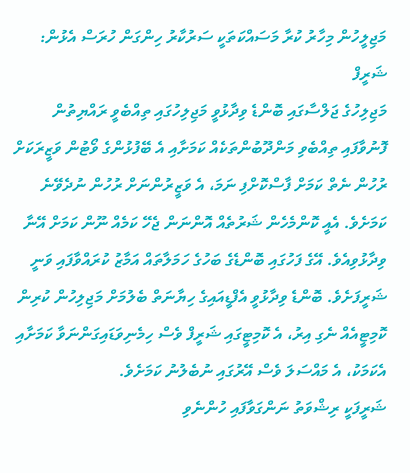މަޖިލީހުން މިހާރު ކުރާ މަސައްކަތަކީ ސަރުކާރު ހިންގަން ހުރަސް އެޅުން: ޝަރީފް
މަޖިލިހުގެ ޖަލްސާގައި ބޮންޑެ ވިދާޅުވީ މަޖިލިހުގައި ތިއްބެވީ ރައްޔިތުން ފޮނުވާފައި ތިއްބެވި މަންދޫބުންތަކެއް ކަމަށާއި އެ ބޭފުޅުންގެ ވޯޓުން ވަޒީރަކަށް ރުހުން ނެތް ކަމަށް ފާސްކޮށްފި ނަމަ، އެ ވަޒީރުންނަށް ރުހުން ނުދެވޭނެ ކަމަށެވެ. އެއީ ކޮންމެހެން ޝަރުތެއް އޮންނަން ޖެހޭ ކަމެއް ނޫން ކަމަށް އޭނާ ވިދާޅުވިއެވެ. އޭގެ ފަހުގައި ބޮންޑެގެ ބަހުގެ ހަމަލާތައް އަމާޒު ކުރައްވާފައި ވަނީ ޝަރީފަށެވެ. ބޮންޑެ ވިދާޅުވީ އެފްޑީއައިގެ ހިޔާނަތް ބެލުމަށް މަޖިލިހުން ކުރިން ކޮމިޓީއެއް ނެގި އިރު، އެ ކޮމިޓީގައި ޝަރީފް ވެސް ހިމެނިވަޑައިގަންނަވާ ކަމަށާއި އެކަމަކު، އެ މައްސަލަ ވެސް އޭރުގައި ނުބެލުނު ކަމަށެވެ.
ޝަރީފަކީ ރިޝްވަތު ނަންގަވާފައި ހުންނެވި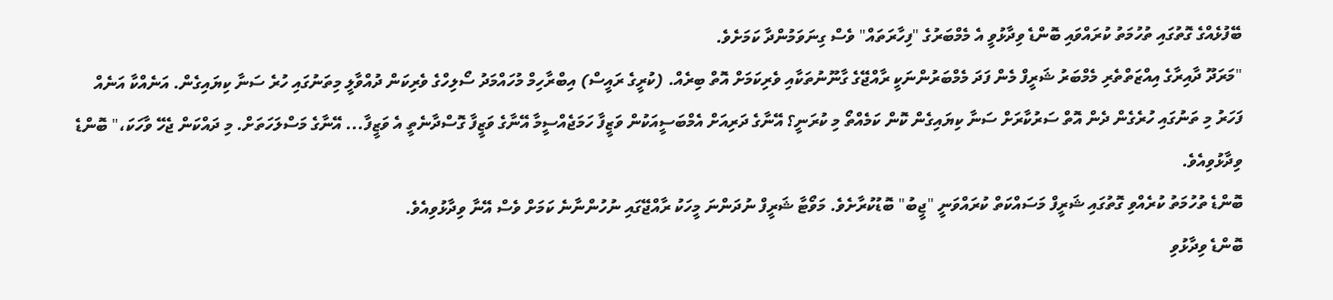ބޭފުޅެއްގެ ގޮތުގައި ތުހުމަތު ކުރައްވައި ބޮންޑެ ވިދާޅުވީ އެ މެމްބަރުގެ "ފިހާރަތައް" ވެސް ގިނަވަމުންދާ ކަމަށެވެ.
"މަރަދޫ ދާއިރާގެ އިއްޒަތްތެރި މެމްބަރު ޝަރީފް މެން ފަދަ މެމްބަރުންނަކީ ރާއްޖޭގެ ގާނޫނުތަކާއި ވެރިކަމަށް އޮތް ބިރެއް. (ކުރީގެ ރައީސް) އިބްރާހިމް މުހައްމަދު ސޯލިހްގެ ވެރިކަން ދުއްވާލީ މިތަނުގައި ހުރެ ސަނާ ކިޔައިގެން. އަނެއްކާ އަނެއް ފަހަރު މި ތަނުގައި ހުރެގެން ދެން އޮތް ސަރުކާރަށް ސަނާ ކިޔައިގެން ކޮން ކަމެއްތޯ މި ކުރަނީ؟ އޭނާގެ ދަރިއަށް އެމްބަސީއަކުން ވަޒީފާ ހަމަޖެއްސީމާ އޭނާގެ ވަޒީފާ ގޮސްދާނެތީ އެ ވަޒީފާ... އޭނާގެ މަސްލަހަތަށް. މި ދައްކަން ޖެހޭ ވާހަކަ،" ބޮންޑެ ވިދާޅުވިއެވެ.
ބޮންޑެ ތުހުމަތު ކުރެއްވި ގޮތުގައި ޝަރީފް މަސައްކަތް ކުރައްވަނީ "ޖީބު" ބޮޑުކުރާށެވެ. މަވޯޓާ ޝަރީފް ނުދަންނަ މީހަކު ރާއްޖޭގައި ނުހުންނާނެ ކަމަށް ވެސް އޭނާ ވިދާޅުވިއެވެ.
ބޮންޑެ ވިދާޅުވި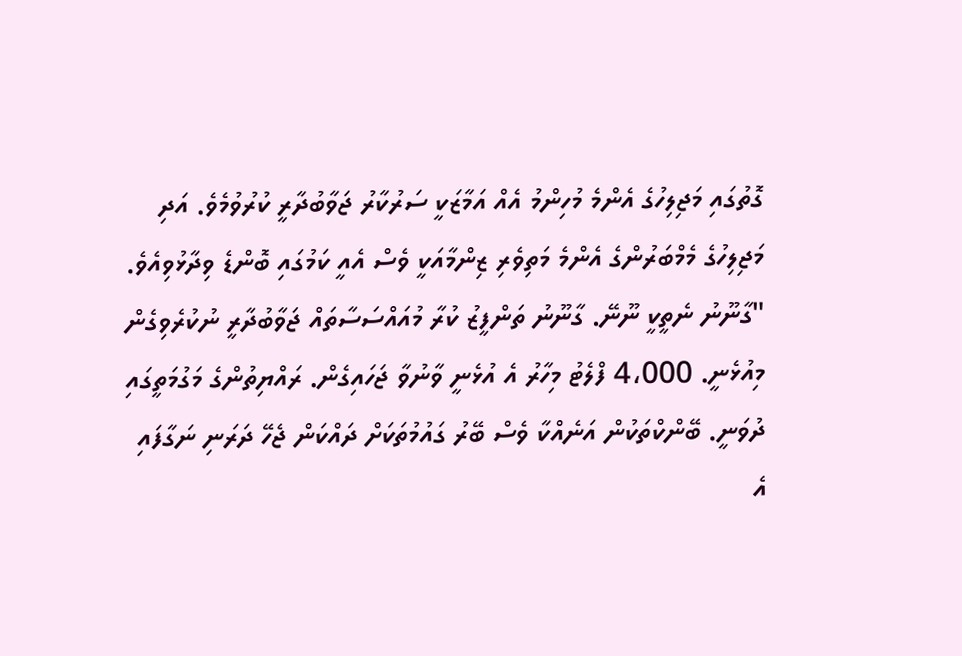ގޮތުގައި މަޖިލިހުގެ އެންމެ މުހިންމު އެއް އަމާޒަކީ ސަރުކާރު ޖަވާބުދާރީ ކުރުވުމެވެ. އަދި މަޖިލިހުގެ މެމްބަރުންގެ އެންމެ މަތިވެރި ޒިންމާއަކީ ވެސް އެއީ ކަމުގައި ބޮންޑެ ވިދާޅުވިއެވެ.
"ގާނޫނު ނެތީކީ ނޫނޭ. ގާނޫނު ތަންފީޒު ކުރާ މުއައްސަސާތައް ޖަވާބުދާރީ ނުކުރެވިގެން މިއުޅެނީ. 4،000 ފްލެޓު މިހާރު އެ އުޅެނީ ވާނުވާ ޖަހައިގެން. ރައްޔިތުންގެ މަގުމަތީގައި ދުވަނީ. ބޭންކްތަކުން އަނެއްކާ ވެސް ބޭރު ގައުމުތަކަށް ދައްކަން ޖެހޭ ދަރަނި ނަގާފައި އެ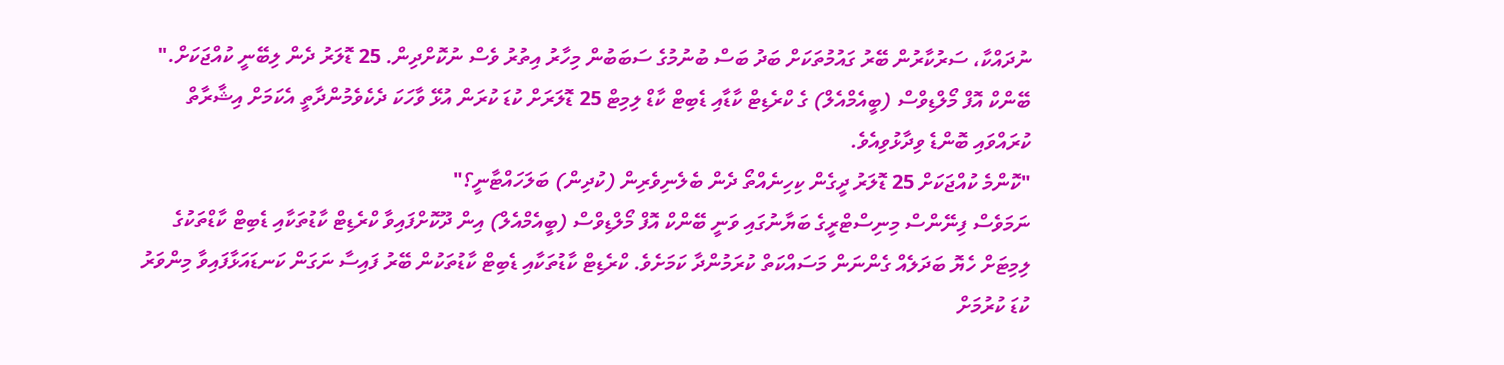ނުދައްކާ، ސަރުކާރުން ބޭރު ގައުމުތަކަށް ބަދު ބަސް ބުނުމުގެ ސަބަބުން މިހާރު އިތުރު ވެސް ނުކޮށްދިން. 25 ޑޮލަރު ދެން ލިބޭނީ ކުއްޖަކަށް." ބޭންކް އޮފް މޯލްޑިވްސް (ބީއެމްއެލް) ގެ ކްރެޑިޓް ކާޑާއި ޑެބިޓް ކާޑް ލިމިޓް 25 ޑޮލަރަށް ކުޑަ ކުރަން އުޅޭ ވާހަކަ ދެކެވެމުންދާތީ އެކަމަށް އިޝާރާތް ކުރައްވައި ބޮންޑެ ވިދާޅުވިއެވެ.
"ކޮންމެ ކުއްޖަކަށް 25 ޑޮލަރު ދީގެން ކިހިނެއްތޯ ދެން ބެލެނިވެރިން (ކުދިން) ބަލަހައްޓާނީ؟"
ނަމަވެސް ފިނޭންސް މިނިސްޓްރީގެ ބަޔާނުގައި ވަނީ ބޭންކް އޮފް މޯލްޑިވްސް (ބީއެމްއެލް) އިން ދޫކޮށްފައިވާ ކްރެޑިޓް ކާޑުތަކާއި ޑެބިޓް ކާޑްތަކުގެ ލިމިޓަށް ހެޔޮ ބަދަލެއް ގެންނަން މަސައްކަތް ކުރަމުންދާ ކަމަށެވެ. ކްރެޑިޓް ކާޑުތަކާއި ޑެބިޓް ކާޑުތަކުން ބޭރު ފައިސާ ނަގަން ކަނޑައަޅާފައިވާ މިންވަރު ކުޑަ ކުރުމަށް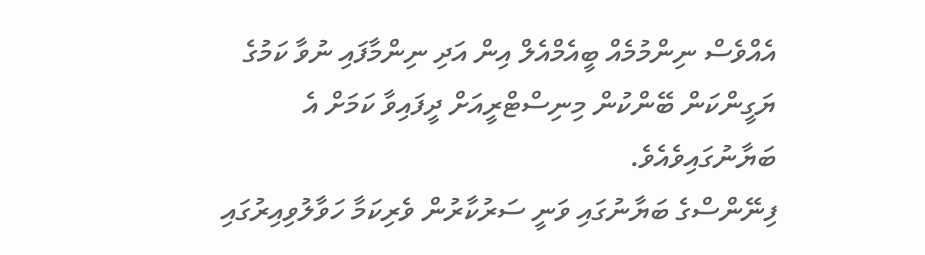އެއްވެސް ނިންމުމެއް ބީއެމްއެލް އިން އަދި ނިންމާފައި ނުވާ ކަމުގެ ޔަގީންކަން ބޭންކުން މިނިސްޓްރީއަށް ދީފައިވާ ކަމަށް އެ ބަޔާނުގައިވެއެވެ.
ފިނޭންސްގެ ބަޔާނުގައި ވަނީ ސަރުކާރުން ވެރިކަމާ ހަވާލުވިއިރުގައި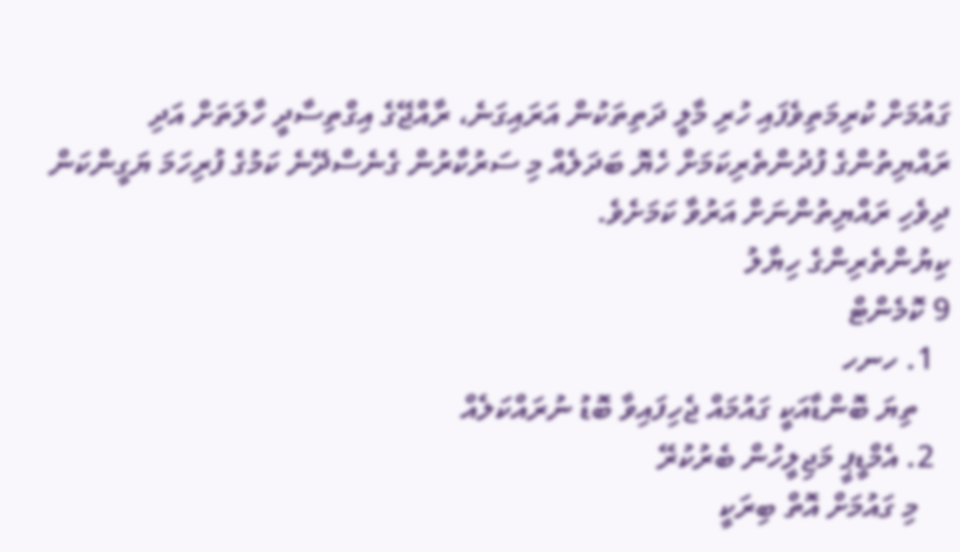ގައުމަށް ކުރިމަތިވެފައި ހުރި މާލީ ދަތިތަކުން އަރައިގަނެ، ރާއްޖޭގެ އިގްތިސާދީ ހާލަތަށް އަދި ރައްޔިތުންގެ ފުދުންތެރިކަމަށް ހެޔޮ ބަދަލެއް މި ސަރުކާރުން ގެނެސްދޭނެ ކަމުގެ ފުރިހަމަ ޔަގީންކަން ދިވެހި ރައްޔިތުންނަށް އަރުވާ ކަމަށެވެ.
ކިޔުންތެރިންގެ ހިޔާލު
9 ކޮމެންޓް
  1. ހނހ
    ތިޔަ ބޮންޑާއަކީ ގައުމައް ޖެހިފައިވާ ބޮޑު ނުރައްކަލެއް
  2. އެމްޑީޕީ މަޖިލީހުން ބެރުކުރޭ
    މި ގައުމަށް އޮތް ބިރަކީ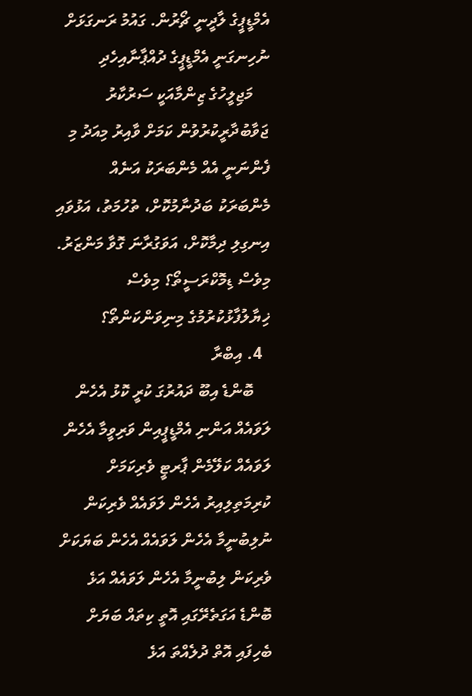އެމްޑީޕީގެ ލާދީނީ ޗޯރުން. ގައުމު ރަނގަޅަށް ނުހިނގަނީ އެމްޑީޕީގެ ދުއްޕާނާއިހެދި
    މަޖިލީހުގެ ޒިންމާއަކީ ސަރުކާރު ޖަވާބުދާރީކުރުވުން ކަމަށް ވާއިރު މިއަދު މި ފެންނަނީ އެއް މެންބަރަކު އަނެއް މެންބަރަކު ބަދުނާމުކޮށް، ތުހުމަތު، އަޅުވައި އިނގިލި ދިމާކޮށް، އަވަގުރާނަ ގޮވާ މަންޒަރު. މިވެސް ޑިމޮކްރަސީތޯ؟ މިވެސް ޚިޔާލުފާޅުކުރުމުގެ މިނިވަންކަންތޯ؟
  4. އިބްރާ
    ބޮންޑެ އިބޫ ދައުރުގަ ކުރީ ކޮޅު އެހެން ލަވައެއް އަންނި އެމްޑީޕީއިން ވަރިވީމާ އެހެން ލަވައެއް ކަލޭމެން ޕާރޓީ ވެރިކަމަށް ކުރިމަތިލިއިރު އެހެން ލަވައެއް ވެރިކަން ނުލިބުނީމާ އެހެން ލަވައެއް އެހެން ބަޔަކަށް ވެރިކަން ލިބުނީމާ އެހެން ލަވައެއް އަޅެ ބޮންޑެ އަގަތެރޭގައި އޮތީ ކިތައް ބަޔަށް ބެހިފައި އޮތް ދުލެއްތަ އަޅެ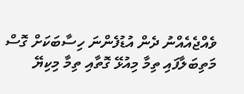ވެއްޖެއެއްނު ދެން އުޑުފެންނަ ހިސާބަކަށް ގޮސް މަތިބަލާފައި ތިމާ މިއުޅޭ ގޮތާއި ތިމާ މިކިޔޭ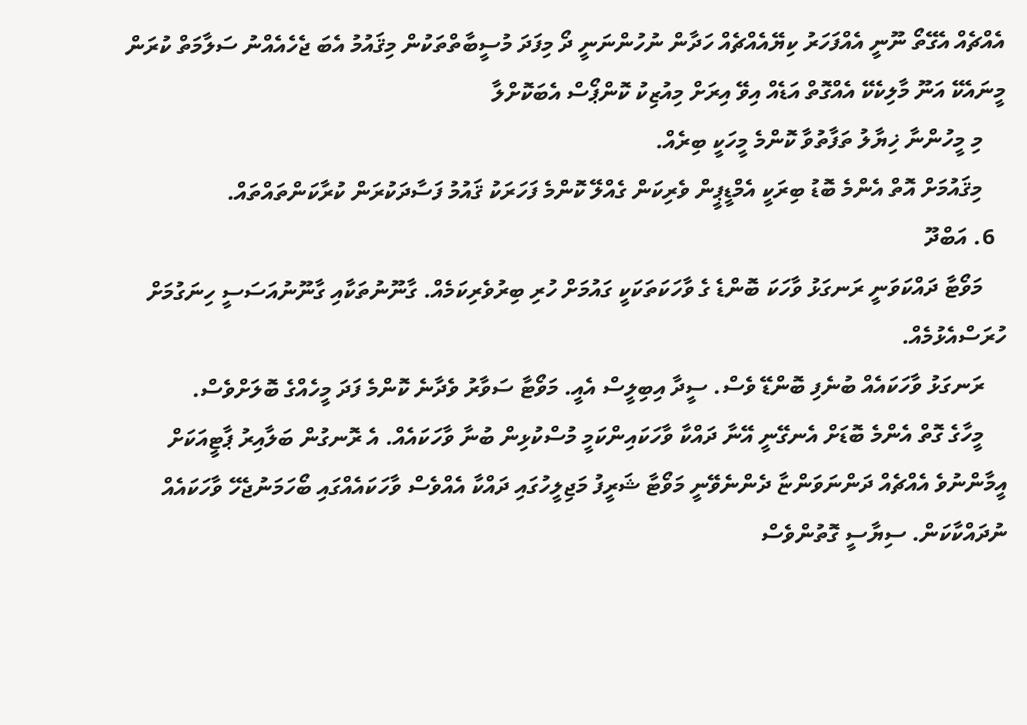އެއްޗެއް އެގޭތޯ ނޫނީ އެއްފަހަރު ކިޔޭއެއްޗެއް ހަދާން ނުހުންނަނީ ދޯ މިފަދަ މުސީބާތްތަކުން މިޤައުމު އެބަ ޖެހެއެއްނު ސަލާމަތް ކުރަން މީނައެކޭ އަނޫ މާލިކެކޭ އެއްގޮތް އަޑެއް އިވޭ އިރަށް މިއުޒިކު ކޮންޕޯސް އެބަކޮށްލާ
    މި މީހުންނާ ޚިޔާލު ތަފާތުވާ ކޮންމެ މީހަކީ ބިރެއް.
    މިޤައުމަށް އޮތް އެންމެ ބޮޑު ބިރަކީ އެމްޑީޕީން ވެރިކަން ގެއްލޭ ކޮންމެ ފަހަރަކު ޤައުމު ފަސާދަކުރަން ކުރާކަންތައްތައް.
  6. އަބްދޫ
    މަވޯޓާ ދައްކަވަނީ ރަނގަޅު ވާހަކަ ބޮންޑެ ގެ ވާހަކަތަކަކީ ގައުމަށް ހުރި ބިރުވެރިކަމެއް. ގާނޫނުތަކާއި ގާނޫނުއަސަސީ ހިނަގުމަށް ހުރަސްއެޅުމެއް.
    ރަނގަޅު ވާހަކައެއް ބުނެފި ބޮންޑޭ ވެސް. ސީދާ އިބިލީސް އެއީ. މަވޯޓާ ސަވާރު ވެދާނެ ކޮންމެ ފަދަ މީހެއްގެ ބޮލަށްވެސް.
    މީހާގެ ގޮތް އެންމެ ބޮޑަށް އެނގޭނީ އޭނާ ދައްކާ ވާހަކައިންކަމީ މުސްކުޅިން ބުނާ ވާހަކައެއް. އެ ރޮނގުން ބަލާއިރު ޕާޓީއަކަށް އީމާންނުވެ އެއްޗެއް ދަންނަވަންޏާ ދެންނެވޭނީ މަވޯޓާ ޝަރީފު މަޖިލީހުގައި ދައްކާ އެއްވެސް ވާހަކައެއްގައި ބޯހަމަނުޖެހޭ ވާހަކައެއް ނުދައްކާކަން. ސިޔާސީ ގޮތުންވެސް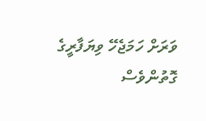ވަރަށް ހަމަޖެހޭ ވިޔަފާރީގެ ގޮތުންވެސް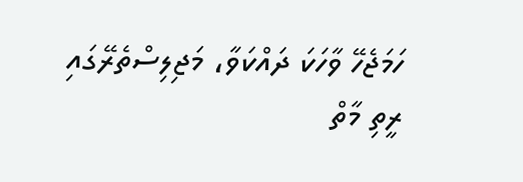ހަމަޖެހޭ ވާހަކަ ދައްކަވާ، މަޖިލިސްތެރޭގައި ރީތި މާތް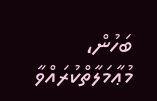ބަހުން، މުޢާމަލާތްކުރައްވާ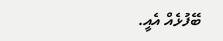ބޭފުޅެއް އެއީ.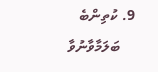9. ކުތިންބެ
    ބަލަމާވާނުވާ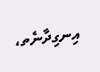އިނގިދާނެތ،